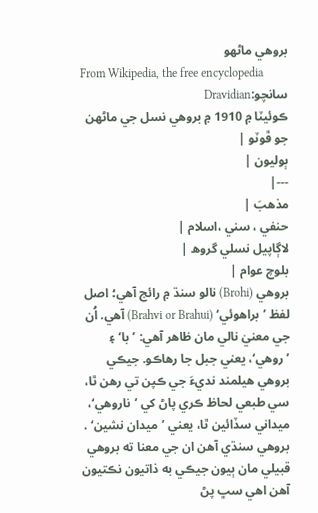بروھي ماڻھو
From Wikipedia, the free encyclopedia
سانچو:Dravidian
ڪوئيٽا ۾ 1910 ۾ بروهي نسل جي ماڻهن جو ڦوٽو |
ٻوليون |
---|
مذھبَ |
حنفي ، سني ،اسلام |
لاڳاپيل نسلي گروھ |
بلوچ عوام |
بروهي (Brohi) نالو سنڌ ۾ رائج آهي؛ اصل لفظ ’براهوئي‘ (Brahvi or Brahui) آهي. اُن جي معنيٰ نالي مان ظاهر آهي: ’با‘ ۽ ’روهي‘، يعني جبل جا رهاڪو. جيڪي بروهي هيلمند نديءَ جي ڪپن تي رهن ٿا، سي طبعي لحاظ ڪري پاڻ کي ’ناروهي‘، ميداني سڏائين ٿا، يعني ’ميدان نشين‘ . بروهي سنڌي آهن ان جي معنا ته بروھي قبيلي مان ٻيون جيڪي به ذاتيون نڪتيون آھن اهي سڀ پڻ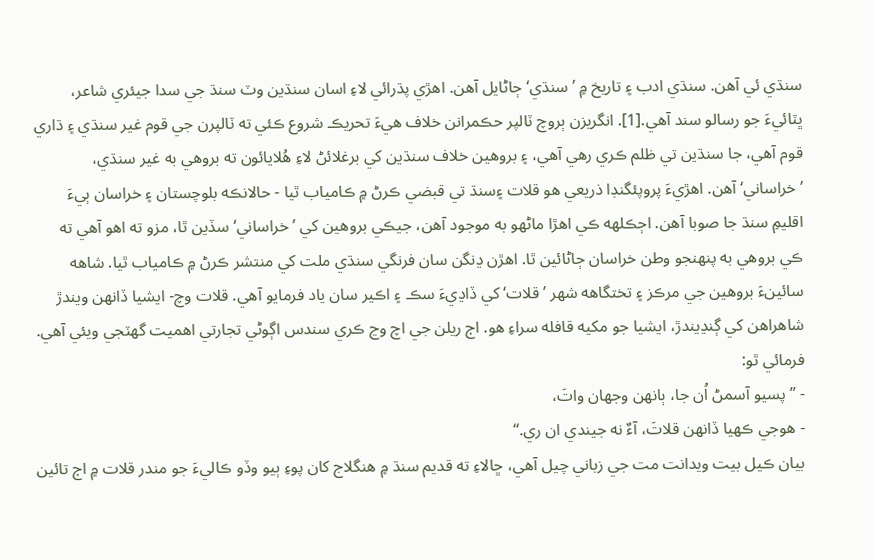سنڌي ئي آھن. سنڌي ادب ۽ تاريخ ۾ ’سنڌي‘ ڄاڻايل آهن. اهڙي پڌرائي لاءِ اسان سنڌين وٽ سنڌ جي سدا جيئري شاعر، ڀٽائيءَ جو رسالو سند آهي.[1]. انگريزن ٻروچ ٽالپر حڪمرانن خلاف هيءَ تحريڪ شروع ڪئي ته ٽالپرن جي قوم غير سنڌي ۽ ڌاري قوم آهي، جا سنڌين تي ظلم ڪري رهي آهي، ۽ بروهين خلاف سنڌين کي برغلائڻ لاءِ هُلايائون ته بروهي به غير سنڌي، ’خراساني‘ آهن. اهڙيءَ پروپئگنڊا ذريعي هو قلات ۽سنڌ تي قبضي ڪرڻ ۾ ڪامياب ٿيا - حالانڪه بلوچستان ۽ خراسان ٻيءَ اقليمِ سنڌ جا صوبا آهن. اڄڪلهه ڪي اهڙا ماڻهو به موجود آهن، جيڪي بروهين کي ’خراساني‘ سڏين ٿا، مزو ته اهو آهي ته ڪي بروهي به پنهنجو وطن خراسان ڄاڻائين ٿا. اهڙن ڍنگن سان فرنگي سنڌي ملت کي منتشر ڪرڻ ۾ ڪامياب ٿيا. شاهه سائينءَ بروهين جي مرڪز ۽ تختگاهه شهر ’قلات‘ کي ڏاڍيءَ سڪ ۽ اڪير سان ياد فرمايو آهي. قلات وچ- ايشيا ڏانهن ويندڙ شاهراهن کي ڳنڍيندڙ، ايشيا جو مکيه قافله سراءِ هو. اڄ ريلن جي اچ وڃ ڪري سندس اڳوڻي تجارتي اهميت گهٽجي ويئي آهي. فرمائي ٿو:
- ”پسيو آسمڻ اُن جا، ٻانهن وجهان واتَ،
- هوجي ڪهيا ڏانهن قلاتَ، آءٌ نه جيندي ان ري.“
بيان ڪيل بيت ويدانت مت جي زباني چيل آهي، ڇالاءِ ته قديم سنڌ ۾ هنگلاج کان پوءِ ٻيو وڏو ڪاليءَ جو مندر قلات ۾ اڄ تائين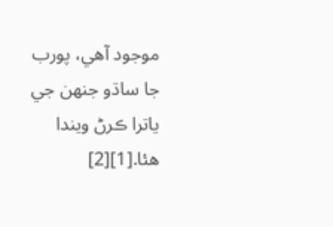موجود آهي، پورب جا ساڌو جنهن جي ياترا ڪرڻ ويندا هئا.[1][2]